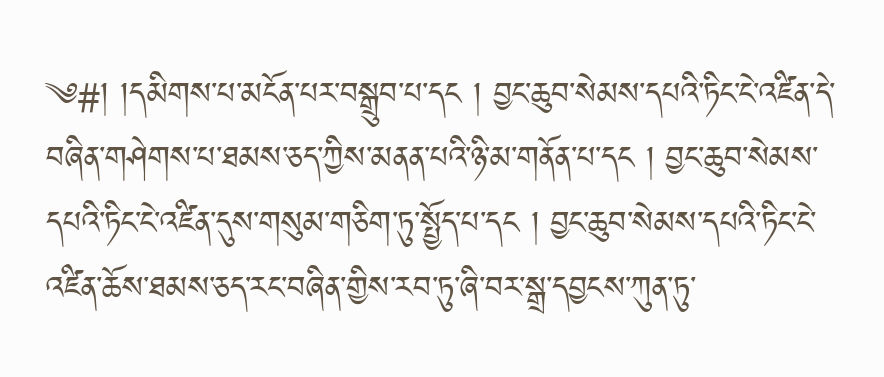༄#། །དམིགས་པ་མངོན་པར་བསྒྲུབ་པ་དང ། བྱང་ཆུབ་སེམས་དཔའི་ཏིང་ངེ་འཛིན་དེ་བཞིན་གཤེགས་པ་ཐམས་ཅད་ཀྱིས་མནན་པའི་ཉི་མ་གནོན་པ་དང ། བྱང་ཆུབ་སེམས་དཔའི་ཏིང་ངེ་འཛིན་དུས་གསུམ་གཅིག་ཏུ་སྤྱོད་པ་དང ། བྱང་ཆུབ་སེམས་དཔའི་ཏིང་ངེ་འཛིན་ཆོས་ཐམས་ཅད་རང་བཞིན་གྱིས་རབ་ཏུ་ཞི་བར་སྒྲ་དབྱངས་ཀུན་ཏུ་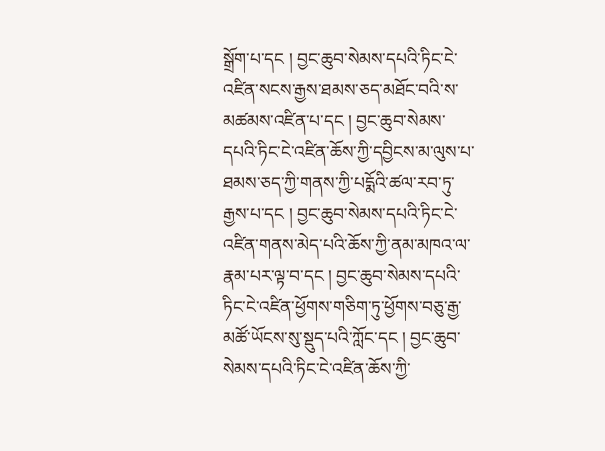སྒྲོག་པ་དང ། བྱང་ཆུབ་སེམས་དཔའི་ཏིང་ངེ་འཛིན་སངས་རྒྱས་ཐམས་ཅད་མཐོང་བའི་ས་མཚམས་འཛིན་པ་དང ། བྱང་ཆུབ་སེམས་དཔའི་ཏིང་ངེ་འཛིན་ཆོས་ཀྱི་དབྱིངས་མ་ལུས་པ་ཐམས་ཅད་ཀྱི་གནས་ཀྱི་པདྨོའི་ཚལ་རབ་ཏུ་རྒྱས་པ་དང ། བྱང་ཆུབ་སེམས་དཔའི་ཏིང་ངེ་འཛིན་གནས་མེད་པའི་ཆོས་ཀྱི་ནམ་མཁའ་ལ་རྣམ་པར་ལྟ་བ་དང ། བྱང་ཆུབ་སེམས་དཔའི་ཏིང་ངེ་འཛིན་ཕྱོགས་གཅིག་ཏུ་ཕྱོགས་བཅུ་རྒྱ་མཚོ་ཡོངས་སུ་སྡུད་པའི་ཀློང་དང ། བྱང་ཆུབ་སེམས་དཔའི་ཏིང་ངེ་འཛིན་ཆོས་ཀྱི་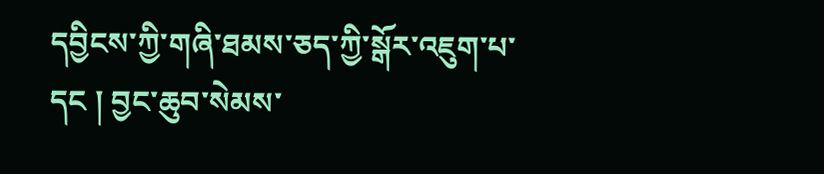དབྱིངས་ཀྱི་གཞི་ཐམས་ཅད་ཀྱི་སྒོར་འཇུག་པ་དང ། བྱང་ཆུབ་སེམས་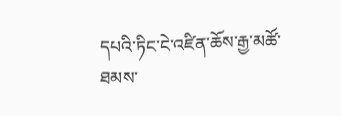དཔའི་ཏིང་ངེ་འཛིན་ཆོས་རྒྱ་མཚོ་ཐམས་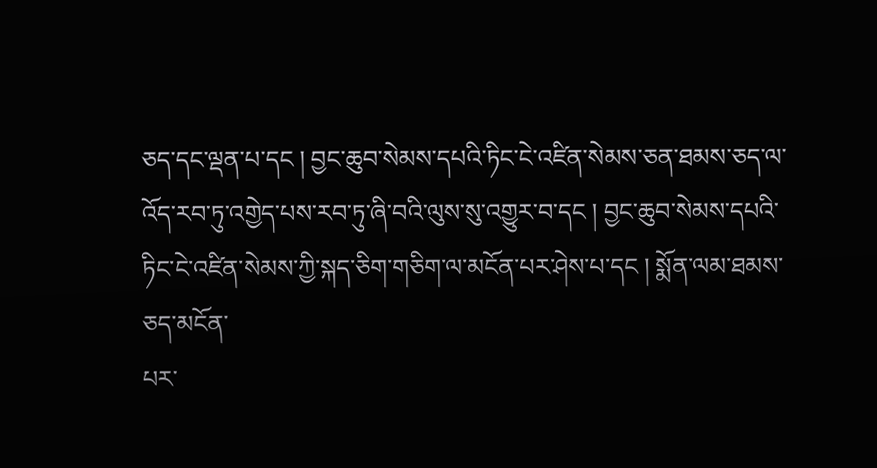ཅད་དང་ལྡན་པ་དང ། བྱང་ཆུབ་སེམས་དཔའི་ཏིང་ངེ་འཛིན་སེམས་ཅན་ཐམས་ཅད་ལ་འོད་རབ་ཏུ་འགྱེད་པས་རབ་ཏུ་ཞི་བའི་ལུས་སུ་འགྱུར་བ་དང ། བྱང་ཆུབ་སེམས་དཔའི་ཏིང་ངེ་འཛིན་སེམས་ཀྱི་སྐད་ཅིག་གཅིག་ལ་མངོན་པར་ཤེས་པ་དང ། སྨོན་ལམ་ཐམས་ཅད་མངོན་
པར་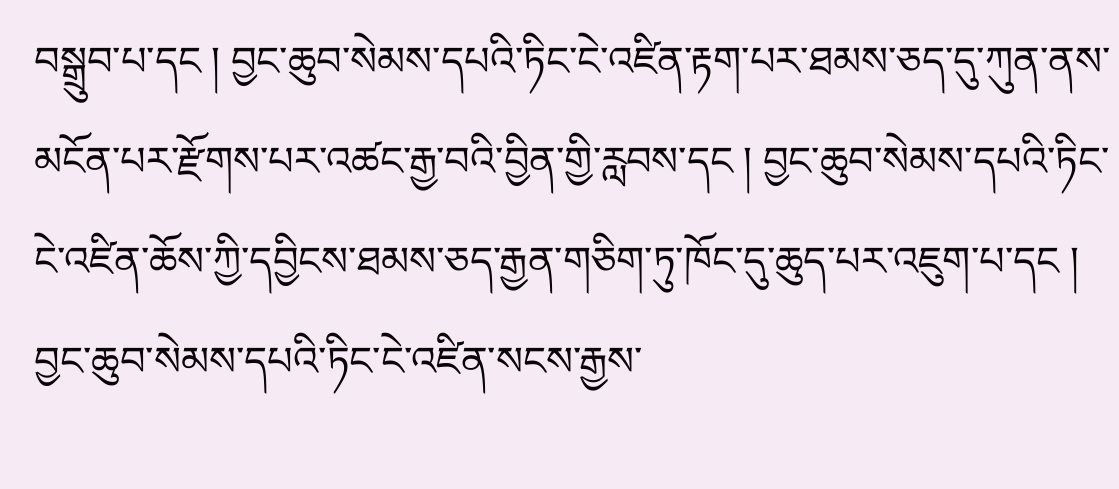བསྒྲུབ་པ་དང ། བྱང་ཆུབ་སེམས་དཔའི་ཏིང་ངེ་འཛིན་རྟག་པར་ཐམས་ཅད་དུ་ཀུན་ནས་མངོན་པར་རྫོགས་པར་འཚང་རྒྱ་བའི་བྱིན་གྱི་རླབས་དང ། བྱང་ཆུབ་སེམས་དཔའི་ཏིང་ངེ་འཛིན་ཆོས་ཀྱི་དབྱིངས་ཐམས་ཅད་རྒྱན་གཅིག་ཏུ་ཁོང་དུ་ཆུད་པར་འཇུག་པ་དང ། བྱང་ཆུབ་སེམས་དཔའི་ཏིང་ངེ་འཛིན་སངས་རྒྱས་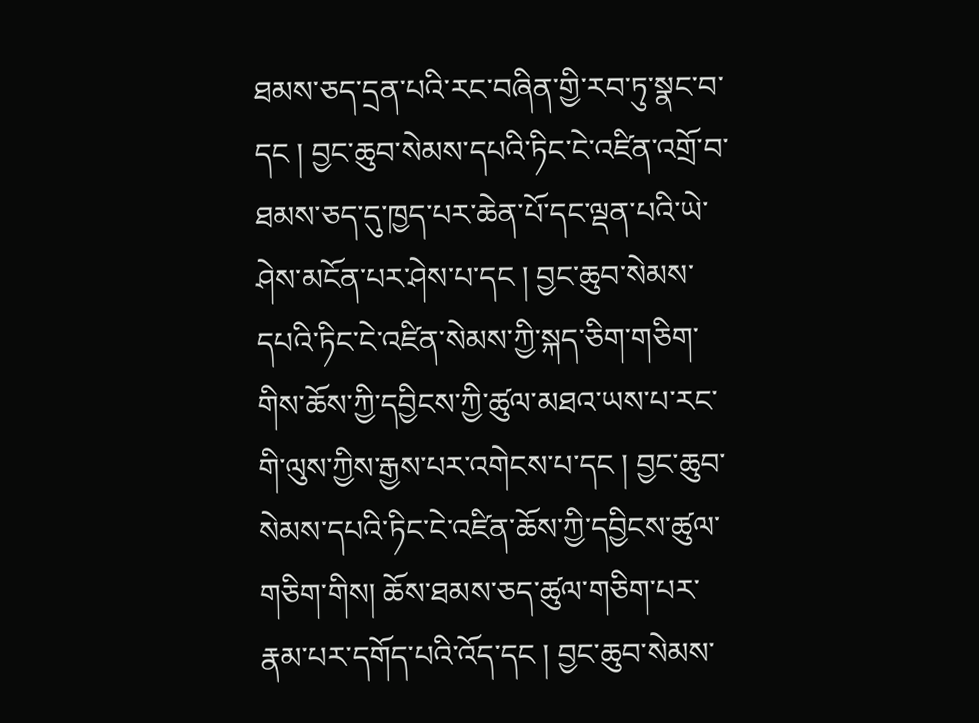ཐམས་ཅད་དྲན་པའི་རང་བཞིན་གྱི་རབ་ཏུ་སྣང་བ་དང ། བྱང་ཆུབ་སེམས་དཔའི་ཏིང་ངེ་འཛིན་འགྲོ་བ་ཐམས་ཅད་དུ་ཁྱད་པར་ཆེན་པོ་དང་ལྡན་པའི་ཡེ་ཤེས་མངོན་པར་ཤེས་པ་དང ། བྱང་ཆུབ་སེམས་དཔའི་ཏིང་ངེ་འཛིན་སེམས་ཀྱི་སྐད་ཅིག་གཅིག་གིས་ཆོས་ཀྱི་དབྱིངས་ཀྱི་ཚུལ་མཐའ་ཡས་པ་རང་གི་ལུས་ཀྱིས་རྒྱས་པར་འགེངས་པ་དང ། བྱང་ཆུབ་སེམས་དཔའི་ཏིང་ངེ་འཛིན་ཆོས་ཀྱི་དབྱིངས་ཚུལ་གཅིག་གིས། ཆོས་ཐམས་ཅད་ཚུལ་གཅིག་པར་རྣམ་པར་དགོད་པའི་འོད་དང ། བྱང་ཆུབ་སེམས་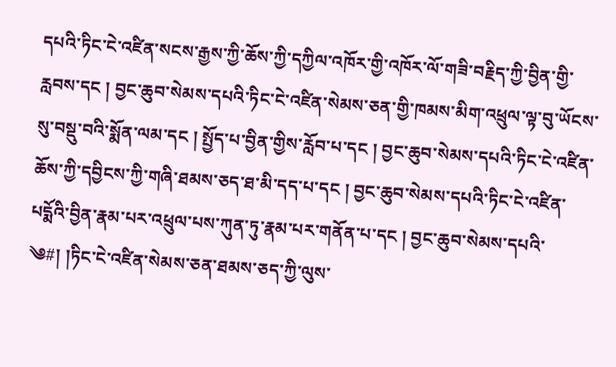དཔའི་ཏིང་ངེ་འཛིན་སངས་རྒྱས་ཀྱི་ཆོས་ཀྱི་དཀྱིལ་འཁོར་གྱི་འཁོར་ལོ་གཟི་བརྗིད་ཀྱི་བྱིན་གྱི་རླབས་དང ། བྱང་ཆུབ་སེམས་དཔའི་ཏིང་ངེ་འཛིན་སེམས་ཅན་གྱི་ཁམས་མིག་འཕྲུལ་ལྟ་བུ་ཡོངས་སུ་བསྡུ་བའི་སྨོན་ལམ་དང ། སྤྱོད་པ་བྱིན་གྱིས་རློབ་པ་དང ། བྱང་ཆུབ་སེམས་དཔའི་ཏིང་ངེ་འཛིན་ཆོས་ཀྱི་དབྱིངས་ཀྱི་གཞི་ཐམས་ཅད་ཐ་མི་དད་པ་དང ། བྱང་ཆུབ་སེམས་དཔའི་ཏིང་ངེ་འཛིན་པདྨོའི་བྱིན་རྣམ་པར་འཕྲུལ་པས་ཀུན་ཏུ་རྣམ་པར་གནོན་པ་དང ། བྱང་ཆུབ་སེམས་དཔའི་
༄#། །ཏིང་ངེ་འཛིན་སེམས་ཅན་ཐམས་ཅད་ཀྱི་ལུས་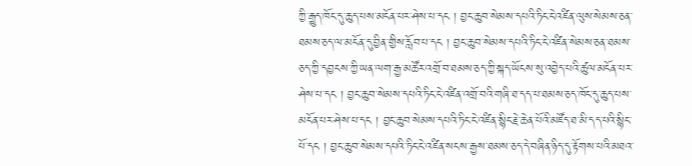ཀྱི་རྒྱུད་ཁོང་དུ་ཆུད་པས་མངོན་པར་ཤེས་པ་དང ། བྱང་ཆུབ་སེམས་དཔའི་ཏིང་ངེ་འཛིན་ལུས་སེམས་ཅན་ཐམས་ཅད་ལ་མངོན་དུ་བྱིན་གྱིས་རློབ་པ་དང ། བྱང་ཆུབ་སེམས་དཔའི་ཏིང་ངེ་འཛིན་སེམས་ཅན་ཐམས་ཅད་ཀྱི་དབྱངས་ཀྱི་ཡན་ལག་རྒྱ་མཚོར་འགྲོ་བ་ཐམས་ཅད་ཀྱི་སྐད་ཡོངས་སུ་འབྱེད་པའི་ཚུལ་མངོན་པར་ཤེས་པ་དང ། བྱང་ཆུབ་སེམས་དཔའི་ཏིང་ངེ་འཛིན་འགྲོ་བའི་གཞི་ཐ་དད་པ་ཐམས་ཅད་ཁོང་དུ་ཆུད་པས་མངོན་པར་ཤེས་པ་དང ། བྱང་ཆུབ་སེམས་དཔའི་ཏིང་ངེ་འཛིན་སྙིང་རྗེ་ཆེན་པོའི་མཛོད་ཐ་མི་དད་པའི་སྙིང་པོ་དང ། བྱང་ཆུབ་སེམས་དཔའི་ཏིང་ངེ་འཛིན་སངས་རྒྱས་ཐམས་ཅད་དེ་བཞིན་ཉིད་དུ་རྟོགས་པའི་མཐའ་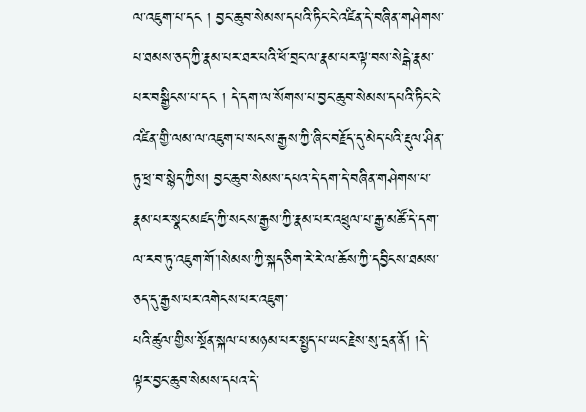ལ་འཇུག་པ་དང ། བྱང་ཆུབ་སེམས་དཔའི་ཏིང་ངེ་འཛིན་དེ་བཞིན་གཤེགས་པ་ཐམས་ཅད་ཀྱི་རྣམ་པར་ཐར་པའི་ཕོ་བྲང་ལ་རྣམ་པར་ལྟ་བས་སེངྒེ་རྣམ་པར་བསྒྱིངས་པ་དང ། དེ་དག་ལ་སོགས་པ་བྱང་ཆུབ་སེམས་དཔའི་ཏིང་ངེ་འཛིན་གྱི་ལམ་ལ་འཇུག་པ་སངས་རྒྱས་ཀྱི་ཞིང་བརྗོད་དུ་མེད་པའི་རྡུལ་ཤིན་ཏུ་ཕྲ་བ་སྙེད་ཀྱིས། བྱང་ཆུབ་སེམས་དཔའ་དེ་དག་དེ་བཞིན་གཤེགས་པ་རྣམ་པར་སྣང་མཛད་ཀྱི་སངས་རྒྱས་ཀྱི་རྣམ་པར་འཕྲུལ་པ་རྒྱ་མཚོ་དེ་དག་ལ་རབ་ཏུ་འཇུག་གོ་།སེམས་ཀྱི་སྐད་ཅིག་རེ་རེ་ལ་ཆོས་ཀྱི་དབྱིངས་ཐམས་ཅད་དུ་རྒྱས་པར་འགེངས་པར་འཇུག་
པའི་ཚུལ་གྱིས་སྔོན་སྐལ་པ་མཉམ་པར་སྤྱད་པ་ཡང་རྗེས་སུ་དྲན་ནོ། །དེ་ལྟར་བྱང་ཆུབ་སེམས་དཔའ་དེ་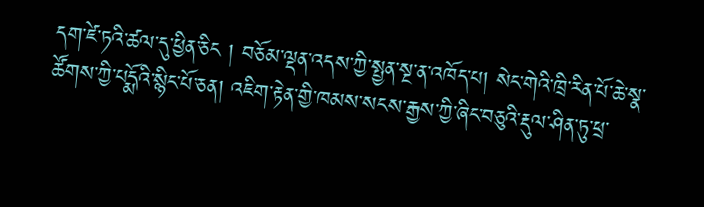དག་ཛེ་ཏའི་ཚལ་དུ་ཕྱིན་ཅིང ། བཅོམ་ལྡན་འདས་ཀྱི་སྤྱན་སྔ་ན་འཁོད་པ། སེང་གེའི་ཁྲི་རིན་པོ་ཆེ་སྣ་ཚོགས་ཀྱི་པདྨོའི་སྙིང་པོ་ཅན། འཇིག་རྟེན་གྱི་ཁམས་སངས་རྒྱས་ཀྱི་ཞིང་བཅུའི་རྡུལ་ཤིན་ཏུ་ཕྲ་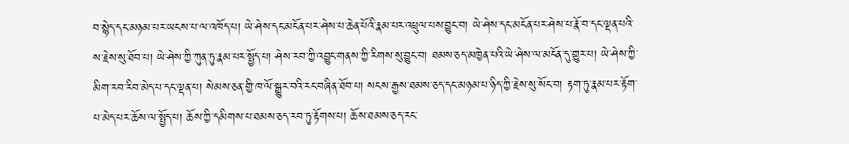བ་སྙེད་དང་མཉམ་པར་ཡངས་པ་ལ་འཁོད་པ། ཡེ་ཤེས་དང་མངོན་པར་ཤེས་པ་ཆེན་པོའི་རྣམ་པར་འཕྲུལ་པས་བྱུང་བ། ཡེ་ཤེས་དང་མངོན་པར་ཤེས་པ་རྣོ་བ་དང་ལྡན་པའི་ས་རྗེས་སུ་ཐོབ་པ། ཡེ་ཤེས་ཀྱི་ཀུན་ཏུ་རྣམ་པར་སྤྱོད་པ། ཤེས་རབ་ཀྱི་འབྱུང་གནས་ཀྱི་རིགས་སུ་བྱུང་བ། ཐམས་ཅད་མཁྱེན་པའི་ཡེ་ཤེས་ལ་མངོན་དུ་གྱུར་པ། ཡེ་ཤེས་ཀྱི་མིག་རབ་རིབ་མེད་པ་དང་ལྡན་པ། སེམས་ཅན་གྱི་ཁ་ལོ་སྒྱུར་བའི་རང་བཞིན་ཐོབ་པ། སངས་རྒྱས་ཐམས་ཅད་དང་མཉམ་པ་ཉིད་ཀྱི་རྗེས་སུ་སོང་བ། རྟག་ཏུ་རྣམ་པར་རྟོག་པ་མེད་པར་ཆོས་ལ་སྤྱོད་པ། ཆོས་ཀྱི་དམིགས་པ་ཐམས་ཅད་རབ་ཏུ་རྟོགས་པ། ཆོས་ཐམས་ཅད་རང་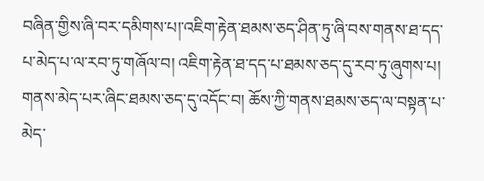བཞིན་གྱིས་ཞི་བར་དམིགས་པ།་འཇིག་རྟེན་ཐམས་ཅད་ཤིན་ཏུ་ཞི་བས་གནས་ཐ་དད་པ་མེད་པ་ལ་རབ་ཏུ་གཞོལ་བ། འཇིག་རྟེན་ཐ་དད་པ་ཐམས་ཅད་དུ་རབ་ཏུ་ཞུགས་པ། གནས་མེད་པར་ཞིང་ཐམས་ཅད་དུ་འདོང་བ། ཆོས་ཀྱི་གནས་ཐམས་ཅད་ལ་བསྟན་པ་མེད་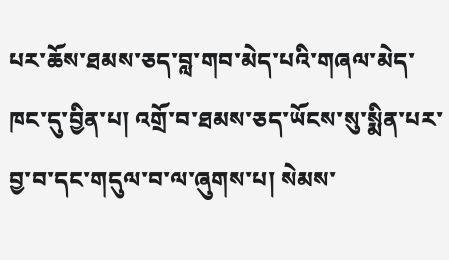པར་ཆོས་ཐམས་ཅད་བླ་གབ་མེད་པའི་གཞལ་མེད་ཁང་དུ་བྱིན་པ། འགྲོ་བ་ཐམས་ཅད་ཡོངས་སུ་སྨིན་པར་བྱ་བ་དང་གདུལ་བ་ལ་ཞུགས་པ། སེམས་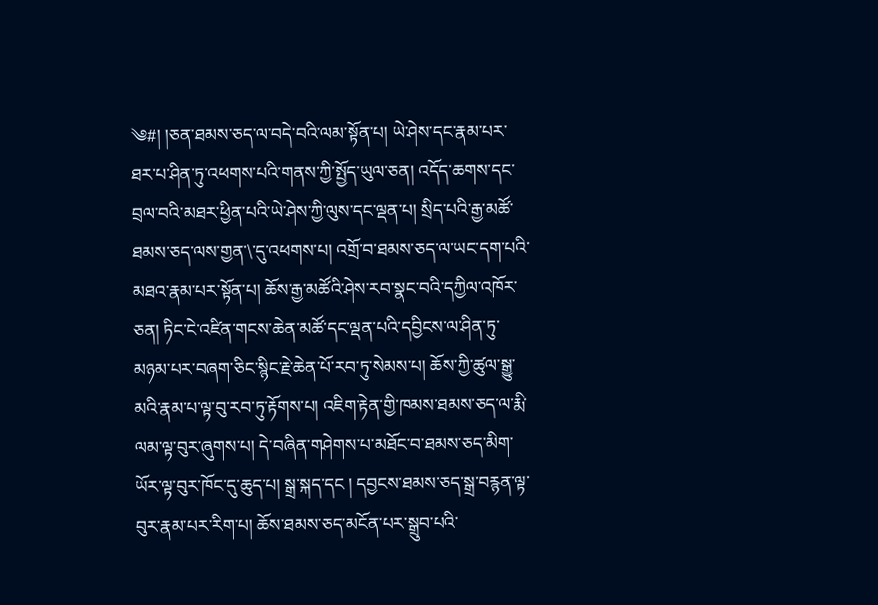༄#། །ཅན་ཐམས་ཅད་ལ་བདེ་བའི་ལམ་སྟོན་པ། ཡེ་ཤེས་དང་རྣམ་པར་ཐར་པ་ཤིན་ཏུ་འཕགས་པའི་གནས་ཀྱི་སྤྱོད་ཡུལ་ཅན། འདོད་ཆགས་དང་བྲལ་བའི་མཐར་ཕྱིན་པའི་ཡེ་ཤེས་ཀྱི་ལུས་དང་ལྡན་པ། སྲིད་པའི་རྒྱ་མཚོ་ཐམས་ཅད་ལས་གྱན་\་དུ་འཕགས་པ། འགྲོ་བ་ཐམས་ཅད་ལ་ཡང་དག་པའི་མཐའ་རྣམ་པར་སྟོན་པ། ཆོས་རྒྱ་མཚོའི་ཤེས་རབ་སྣང་བའི་དཀྱིལ་འཁོར་ཅན། ཏིང་ངེ་འཛིན་གངས་ཆེན་མཚོ་དང་ལྡན་པའི་དབྱིངས་ལ་ཤིན་ཏུ་མཉམ་པར་བཞག་ཅིང་སྙིང་རྗེ་ཆེན་པོ་རབ་ཏུ་སེམས་པ། ཆོས་ཀྱི་ཚུལ་སྒྱུ་མའི་རྣམ་པ་ལྟ་བུ་རབ་ཏུ་རྟོགས་པ། འཇིག་རྟེན་གྱི་ཁམས་ཐམས་ཅད་ལ་རྨི་ལམ་ལྟ་བུར་ཞུགས་པ། དེ་བཞིན་གཤེགས་པ་མཐོང་བ་ཐམས་ཅད་མིག་ཡོར་ལྟ་བུར་ཁོང་དུ་ཆུད་པ། སྒྲ་སྐད་དང ། དབྱངས་ཐམས་ཅད་སྒྲ་བརྙན་ལྟ་བུར་རྣམ་པར་རིག་པ། ཆོས་ཐམས་ཅད་མངོན་པར་སྒྲུབ་པའི་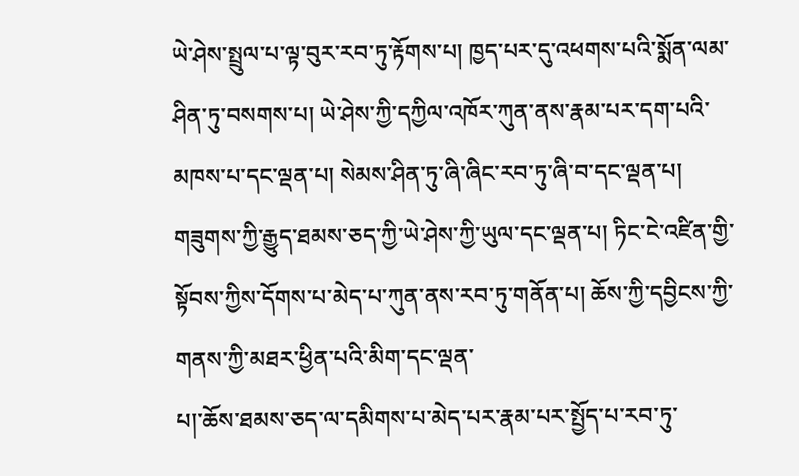ཡེ་ཤེས་སྤྲུལ་པ་ལྟ་བུར་རབ་ཏུ་རྟོགས་པ། ཁྱད་པར་དུ་འཕགས་པའི་སྨོན་ལམ་ཤིན་ཏུ་བསགས་པ། ཡེ་ཤེས་ཀྱི་དཀྱིལ་འཁོར་ཀུན་ནས་རྣམ་པར་དག་པའི་མཁས་པ་དང་ལྡན་པ། སེམས་ཤིན་ཏུ་ཞི་ཞིང་རབ་ཏུ་ཞི་བ་དང་ལྡན་པ། གཟུགས་ཀྱི་རྒྱུད་ཐམས་ཅད་ཀྱི་ཡེ་ཤེས་ཀྱི་ཡུལ་དང་ལྡན་པ། ཏིང་ངེ་འཛིན་གྱི་སྟོབས་ཀྱིས་དོགས་པ་མེད་པ་ཀུན་ནས་རབ་ཏུ་གནོན་པ། ཆོས་ཀྱི་དབྱིངས་ཀྱི་གནས་ཀྱི་མཐར་ཕྱིན་པའི་མིག་དང་ལྡན་
པ།་ཆོས་ཐམས་ཅད་ལ་དམིགས་པ་མེད་པར་རྣམ་པར་སྤྱོད་པ་རབ་ཏུ་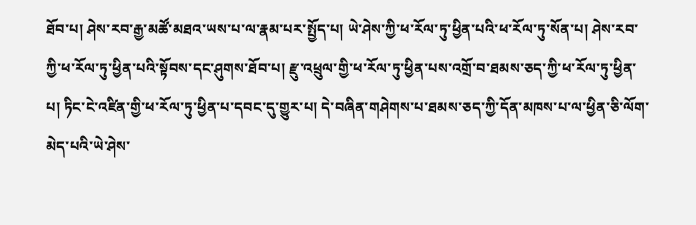ཐོབ་པ། ཤེས་རབ་རྒྱ་མཚོ་མཐའ་ཡས་པ་ལ་རྣམ་པར་སྤྱོད་པ། ཡེ་ཤེས་ཀྱི་ཕ་རོལ་ཏུ་ཕྱིན་པའི་ཕ་རོལ་ཏུ་སོན་པ། ཤེས་རབ་ཀྱི་ཕ་རོལ་ཏུ་ཕྱིན་པའི་སྟོབས་དང་ཤུགས་ཐོབ་པ། རྫུ་འཕྲུལ་གྱི་ཕ་རོལ་ཏུ་ཕྱིན་པས་འགྲོ་བ་ཐམས་ཅད་ཀྱི་ཕ་རོལ་ཏུ་ཕྱིན་པ། ཏིང་ངེ་འཛིན་གྱི་ཕ་རོལ་ཏུ་ཕྱིན་པ་དབང་དུ་གྱུར་པ། དེ་བཞིན་གཤེགས་པ་ཐམས་ཅད་ཀྱི་དོན་མཁས་པ་ལ་ཕྱིན་ཅི་ལོག་མེད་པའི་ཡེ་ཤེས་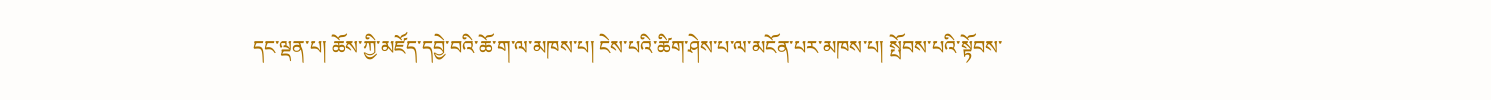དང་ལྡན་པ། ཆོས་ཀྱི་མཛོད་དབྱེ་བའི་ཆོ་ག་ལ་མཁས་པ། ངེས་པའི་ཚིག་ཤེས་པ་ལ་མངོན་པར་མཁས་པ། སྤོབས་པའི་སྟོབས་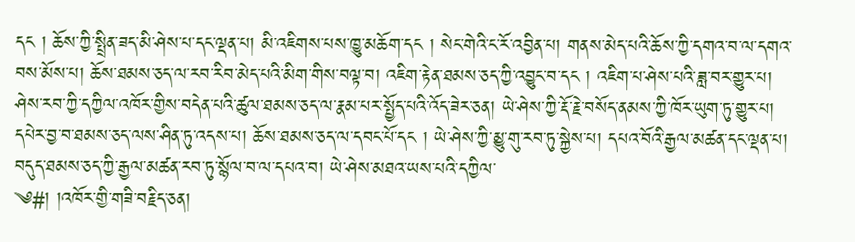དང ། ཆོས་ཀྱི་སྤྲིན་ཟད་མི་ཤེས་པ་དང་ལྡན་པ། མི་འཇིགས་པས་ཁྱུ་མཆོག་དང ། སེང་གེའི་ང་རོ་འབྱིན་པ། གནས་མེད་པའི་ཆོས་ཀྱི་དགའ་བ་ལ་དགའ་བས་མོས་པ། ཆོས་ཐམས་ཅད་ལ་རབ་རིབ་མེད་པའི་མིག་གིས་བལྟ་བ། འཇིག་རྟེན་ཐམས་ཅད་ཀྱི་འབྱུང་བ་དང ། འཇིག་པ་ཤེས་པའི་ཟླ་བར་གྱུར་པ། ཤེས་རབ་ཀྱི་དཀྱིལ་འཁོར་གྱིས་བདེན་པའི་ཚུལ་ཐམས་ཅད་ལ་རྣམ་པར་སྤྱོད་པའི་འོད་ཟེར་ཅན། ཡེ་ཤེས་ཀྱི་རྡོ་རྗེ་བསོད་ནམས་ཀྱི་ཁོར་ཡུག་ཏུ་གྱུར་པ། དཔེར་བྱ་བ་ཐམས་ཅད་ལས་ཤིན་ཏུ་འདས་པ། ཆོས་ཐམས་ཅད་ལ་དབང་པོ་དང ། ཡེ་ཤེས་ཀྱི་མྱུ་གུ་རབ་ཏུ་སྐྱེས་པ། དཔའ་བོའི་རྒྱལ་མཚན་དང་ལྡན་པ། བདུད་ཐམས་ཅད་ཀྱི་རྒྱལ་མཚན་རབ་ཏུ་སྙོལ་བ་ལ་དཔའ་བ། ཡེ་ཤེས་མཐའ་ཡས་པའི་དཀྱིལ་
༄#། །འཁོར་གྱི་གཟི་བརྗིད་ཅན།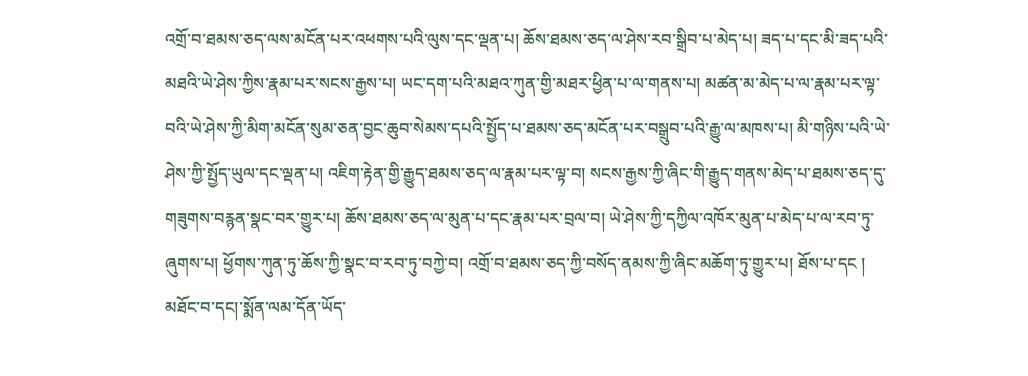འགྲོ་བ་ཐམས་ཅད་ལས་མངོན་པར་འཕགས་པའི་ལུས་དང་ལྡན་པ། ཆོས་ཐམས་ཅད་ལ་ཤེས་རབ་སྒྲིབ་པ་མེད་པ། ཟད་པ་དང་མི་ཟད་པའི་མཐའི་ཡེ་ཤེས་ཀྱིས་རྣམ་པར་སངས་རྒྱས་པ། ཡང་དག་པའི་མཐའ་ཀུན་གྱི་མཐར་ཕྱིན་པ་ལ་གནས་པ། མཚན་མ་མེད་པ་ལ་རྣམ་པར་ལྟ་བའི་ཡེ་ཤེས་ཀྱི་མིག་མངོན་སུམ་ཅན་བྱང་ཆུབ་སེམས་དཔའི་སྤྱོད་པ་ཐམས་ཅད་མངོན་པར་བསྒྲུབ་པའི་རྒྱུ་ལ་མཁས་པ། མི་གཉིས་པའི་ཡེ་ཤེས་ཀྱི་སྤྱོད་ཡུལ་དང་ལྡན་པ། འཇིག་རྟེན་གྱི་རྒྱུད་ཐམས་ཅད་ལ་རྣམ་པར་ལྟ་བ། སངས་རྒྱས་ཀྱི་ཞིང་གི་རྒྱུད་གནས་མེད་པ་ཐམས་ཅད་དུ་གཟུགས་བརྙན་སྣང་བར་གྱུར་པ། ཆོས་ཐམས་ཅད་ལ་མུན་པ་དང་རྣམ་པར་བྲལ་བ། ཡེ་ཤེས་ཀྱི་དཀྱིལ་འཁོར་མུན་པ་མེད་པ་ལ་རབ་ཏུ་ཞུགས་པ། ཕྱོགས་ཀུན་ཏུ་ཆོས་ཀྱི་སྣང་བ་རབ་ཏུ་བཀྱེ་བ། འགྲོ་བ་ཐམས་ཅད་ཀྱི་བསོད་ནམས་ཀྱི་ཞིང་མཆོག་ཏུ་གྱུར་པ། ཐོས་པ་དང ། མཐོང་བ་དང།་སྨོན་ལམ་དོན་ཡོད་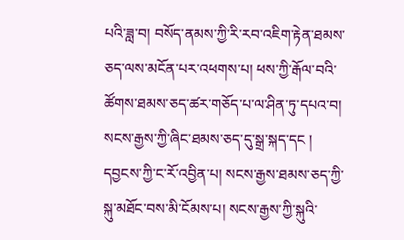པའི་ཟླ་བ། བསོད་ནམས་ཀྱི་རི་རབ་འཇིག་རྟེན་ཐམས་ཅད་ལས་མངོན་པར་འཕགས་པ། ཕས་ཀྱི་རྒོལ་བའི་ཚོགས་ཐམས་ཅད་ཚར་གཅོད་པ་ལ་ཤིན་ཏུ་དཔའ་བ། སངས་རྒྱས་ཀྱི་ཞིང་ཐམས་ཅད་དུ་སྒྲ་སྐད་དང ། དབྱངས་ཀྱི་ང་རོ་འབྱིན་པ། སངས་རྒྱས་ཐམས་ཅད་ཀྱི་སྐུ་མཐོང་བས་མི་ངོམས་པ། སངས་རྒྱས་ཀྱི་སྐུའི་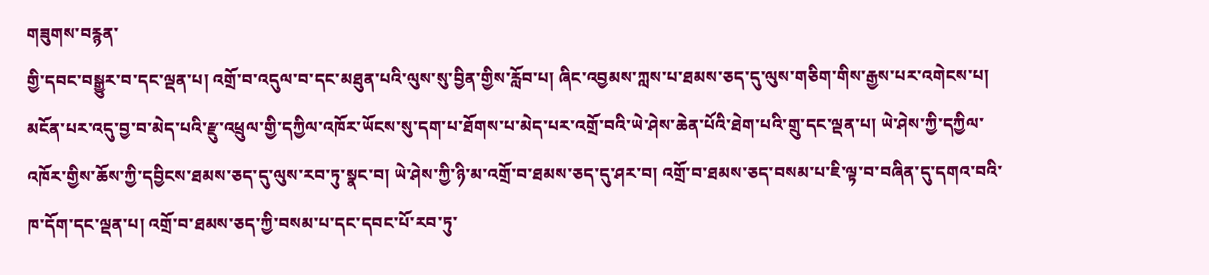གཟུགས་བརྙན་
གྱི་དབང་བསྒྱུར་བ་དང་ལྡན་པ། འགྲོ་བ་འདུལ་བ་དང་མཐུན་པའི་ལུས་སུ་བྱིན་གྱིས་རློབ་པ། ཞིང་འབྱམས་ཀླས་པ་ཐམས་ཅད་དུ་ལུས་གཅིག་གིས་རྒྱས་པར་འགེངས་པ། མངོན་པར་འདུ་བྱ་བ་མེད་པའི་རྫུ་འཕྲུལ་གྱི་དཀྱིལ་འཁོར་ཡོངས་སུ་དག་པ་ཐོགས་པ་མེད་པར་འགྲོ་བའི་ཡེ་ཤེས་ཆེན་པོའི་ཐེག་པའི་གྲུ་དང་ལྡན་པ། ཡེ་ཤེས་ཀྱི་དཀྱིལ་འཁོར་གྱིས་ཆོས་ཀྱི་དབྱིངས་ཐམས་ཅད་དུ་ལུས་རབ་ཏུ་སྣང་བ། ཡེ་ཤེས་ཀྱི་ཉི་མ་འགྲོ་བ་ཐམས་ཅད་དུ་ཤར་བ། འགྲོ་བ་ཐམས་ཅད་བསམ་པ་ཇི་ལྟ་བ་བཞིན་དུ་དགའ་བའི་ཁ་དོག་དང་ལྡན་པ། འགྲོ་བ་ཐམས་ཅད་ཀྱི་བསམ་པ་དང་དབང་པོ་རབ་ཏུ་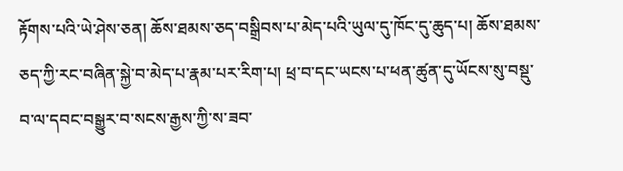རྟོགས་པའི་ཡེ་ཤེས་ཅན། ཆོས་ཐམས་ཅད་བསྒྲིབས་པ་མེད་པའི་ཡུལ་དུ་ཁོང་དུ་ཆུད་པ། ཆོས་ཐམས་ཅད་ཀྱི་རང་བཞིན་སྐྱེ་བ་མེད་པ་རྣམ་པར་རིག་པ། ཕྲ་བ་དང་ཡངས་པ་ཕན་ཚུན་དུ་ཡོངས་སུ་བསྡུ་བ་ལ་དབང་བསྒྱུར་བ་སངས་རྒྱས་ཀྱི་ས་ཟབ་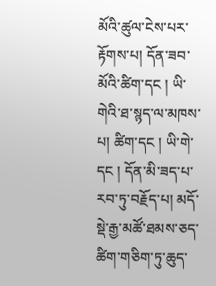མོའི་ཚུལ་ངེས་པར་རྟོགས་པ། དོན་ཟབ་མོའི་ཚིག་དང ། ཡི་གེའི་ཐ་སྙད་ལ་མཁས་པ། ཚིག་དང ། ཡི་གེ་དང ། དོན་མི་ཟད་པ་རབ་ཏུ་བརྗོད་པ། མདོ་སྡེ་རྒྱ་མཚོ་ཐམས་ཅད་ཚིག་གཅིག་ཏུ་ཆུད་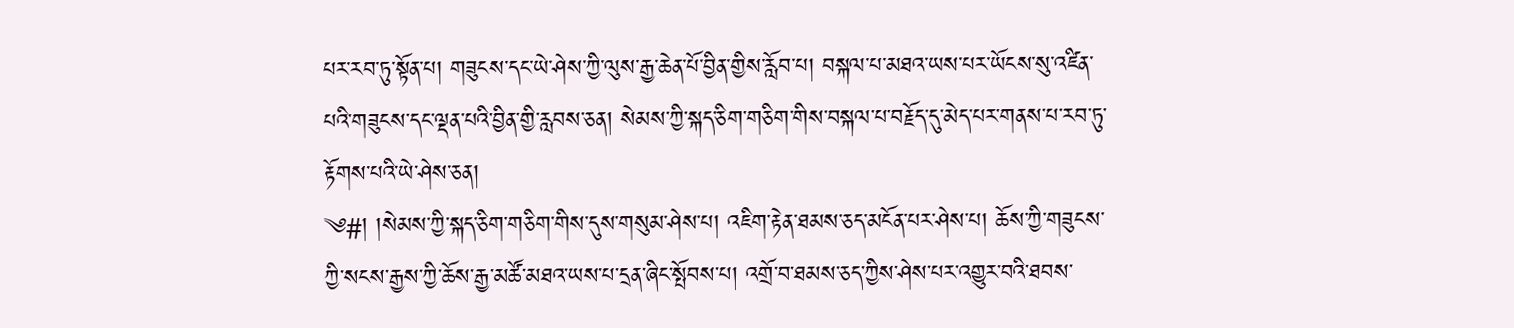པར་རབ་ཏུ་སྟོན་པ། གཟུངས་དང་ཡེ་ཤེས་ཀྱི་ལུས་རྒྱ་ཆེན་པོ་བྱིན་གྱིས་རློབ་པ། བསྐལ་པ་མཐའ་ཡས་པར་ཡོངས་སུ་འཛིན་པའི་གཟུངས་དང་ལྡན་པའི་བྱིན་གྱི་རླབས་ཅན། སེམས་ཀྱི་སྐད་ཅིག་གཅིག་གིས་བསྐལ་པ་བརྗོད་དུ་མེད་པར་གནས་པ་རབ་ཏུ་རྟོགས་པའི་ཡེ་ཤེས་ཅན།
༄#། །སེམས་ཀྱི་སྐད་ཅིག་གཅིག་གིས་དུས་གསུམ་ཤེས་པ། འཇིག་རྟེན་ཐམས་ཅད་མངོན་པར་ཤེས་པ། ཆོས་ཀྱི་གཟུངས་ཀྱི་སངས་རྒྱས་ཀྱི་ཆོས་རྒྱ་མཚོ་མཐའ་ཡས་པ་དྲན་ཞིང་སྤོབས་པ། འགྲོ་བ་ཐམས་ཅད་ཀྱིས་ཤེས་པར་འགྱུར་བའི་ཐབས་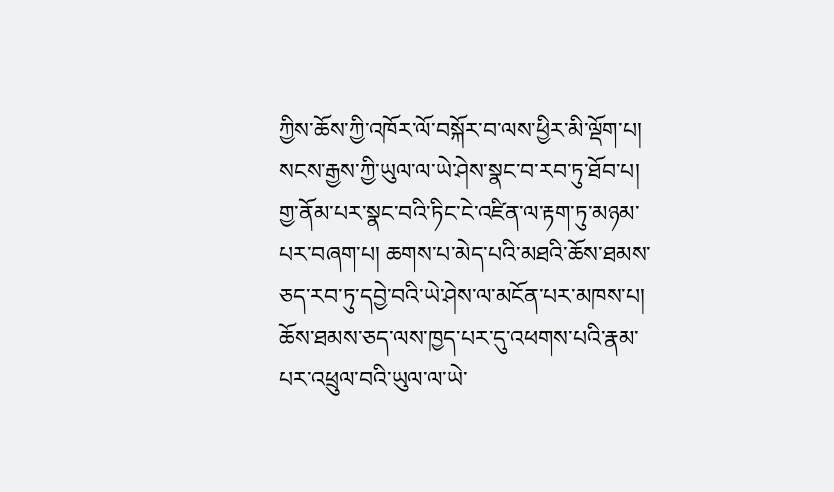ཀྱིས་ཆོས་ཀྱི་འཁོར་ལོ་བསྐོར་བ་ལས་ཕྱིར་མི་ལྡོག་པ། སངས་རྒྱས་ཀྱི་ཡུལ་ལ་ཡེ་ཤེས་སྣང་བ་རབ་ཏུ་ཐོབ་པ། གྱ་ནོམ་པར་སྣང་བའི་ཏིང་ངེ་འཛིན་ལ་རྟག་ཏུ་མཉམ་པར་བཞག་པ། ཆགས་པ་མེད་པའི་མཐའི་ཆོས་ཐམས་ཅད་རབ་ཏུ་དབྱེ་བའི་ཡེ་ཤེས་ལ་མངོན་པར་མཁས་པ། ཆོས་ཐམས་ཅད་ལས་ཁྱད་པར་དུ་འཕགས་པའི་རྣམ་པར་འཕྲུལ་བའི་ཡུལ་ལ་ཡེ་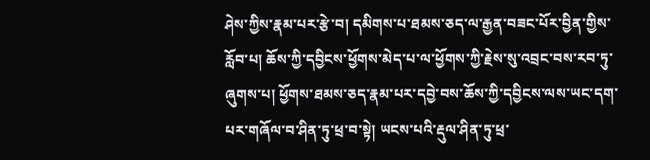ཤེས་ཀྱིས་རྣམ་པར་རྩེ་བ། དམིགས་པ་ཐམས་ཅད་ལ་རྒྱན་བཟང་པོར་བྱིན་གྱིས་རློབ་པ། ཆོས་ཀྱི་དབྱིངས་ཕྱོགས་མེད་པ་ལ་ཕྱོགས་ཀྱི་རྗེས་སུ་འབྲང་བས་རབ་ཏུ་ཞུགས་པ། ཕྱོགས་ཐམས་ཅད་རྣམ་པར་དབྱེ་བས་ཆོས་ཀྱི་དབྱིངས་ལས་ཡང་དག་པར་གཞོལ་བ་ཤིན་ཏུ་ཕྲ་བ་སྟེ། ཡངས་པའི་རྡུལ་ཤིན་ཏུ་ཕྲ་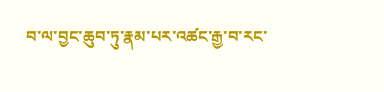བ་ལ་བྱང་ཆུབ་ཏུ་རྣམ་པར་འཚང་རྒྱ་བ་རང་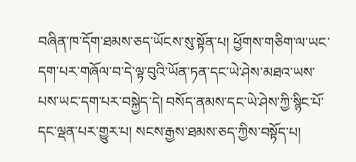བཞིན་ཁ་དོག་ཐམས་ཅད་ཡོངས་སུ་སྟོན་པ། ཕྱོགས་གཅིག་ལ་ཡང་དག་པར་གཞོལ་བ་དེ་ལྟ་བུའི་ཡོན་ཏན་དང་ཡེ་ཤེས་མཐའ་ཡས་པས་ཡང་དག་པར་བསྐྱེད་དེ། བསོད་ནམས་དང་ཡེ་ཤེས་ཀྱི་སྙིང་པོ་དང་ལྡན་པར་གྱུར་པ། སངས་རྒྱས་ཐམས་ཅད་ཀྱིས་བསྟོད་པ།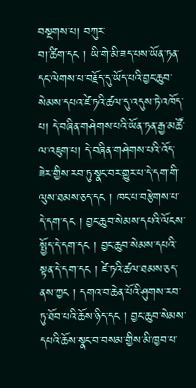བསྔགས་པ། བཀུར་
བ།་ཚིག་དང ། ཡི་གེ་མི་ཟད་པས་ཡོན་ཏན་དང་ལེགས་པ་བརྗོད་དུ་ཡོད་པའི་བྱང་ཆུབ་སེམས་དཔའ་ཛེ་ཏའི་ཚལ་དུ་འདུས་ཏེ་འཁོད་པ། དེ་བཞིན་གཤེགས་པའི་ཡོན་ཏན་རྒྱ་མཚོ་ལ་འཇུག་པ། དེ་བཞིན་གཤེགས་པའི་འོད་ཟེར་གྱིས་རབ་ཏུ་སྣང་བར་གྱུར་པ་དེ་དག་གི་ལུས་ཐམས་ཅད་དང ། ཁང་པ་བརྩེགས་པ་དེ་དག་དང ། བྱང་ཆུབ་སེམས་དཔའི་ལོངས་སྤྱོད་དེ་དག་དང ། བྱང་ཆུབ་སེམས་དཔའི་སྟན་དེ་དག་དང ། ཛེ་ཏའི་ཚལ་ཐམས་ཅད་ནས་ཀྱང ། དགའ་བ་ཆེན་པོའི་ཤུགས་རབ་ཏུ་ཐོབ་པའི་ཆོས་ཉིད་དང ། བྱང་ཆུབ་སེམས་དཔའི་ཆོས་སྣང་བ་བསམ་གྱིས་མི་ཁྱབ་པ་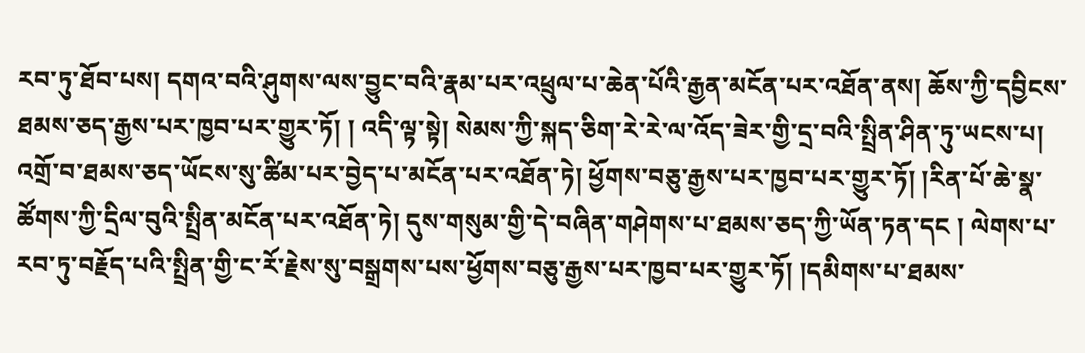རབ་ཏུ་ཐོབ་པས། དགའ་བའི་ཤུགས་ལས་བྱུང་བའི་རྣམ་པར་འཕྲུལ་པ་ཆེན་པོའི་རྒྱན་མངོན་པར་འཐོན་ནས། ཆོས་ཀྱི་དབྱིངས་ཐམས་ཅད་རྒྱས་པར་ཁྱབ་པར་གྱུར་ཏོ། ། འདི་ལྟ་སྟེ། སེམས་ཀྱི་སྐད་ཅིག་རེ་རེ་ལ་འོད་ཟེར་གྱི་དྲ་བའི་སྤྲིན་ཤིན་ཏུ་ཡངས་པ། འགྲོ་བ་ཐམས་ཅད་ཡོངས་སུ་ཚིམ་པར་བྱེད་པ་མངོན་པར་འཐོན་ཏེ། ཕྱོགས་བཅུ་རྒྱས་པར་ཁྱབ་པར་གྱུར་ཏོ། །རིན་པོ་ཆེ་སྣ་ཚོགས་ཀྱི་དྲིལ་བུའི་སྤྲིན་མངོན་པར་འཐོན་ཏེ། དུས་གསུམ་གྱི་དེ་བཞིན་གཤེགས་པ་ཐམས་ཅད་ཀྱི་ཡོན་ཏན་དང ། ལེགས་པ་རབ་ཏུ་བརྗོད་པའི་སྤྲིན་གྱི་ང་རོ་རྗེས་སུ་བསྒྲགས་པས་ཕྱོགས་བཅུ་རྒྱས་པར་ཁྱབ་པར་གྱུར་ཏོ། །དམིགས་པ་ཐམས་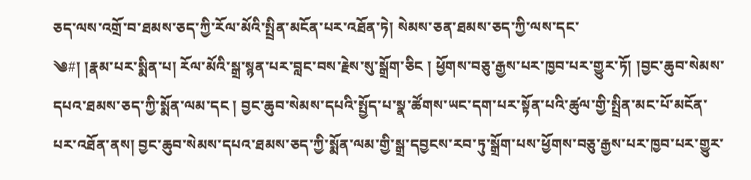ཅད་ལས་འགྲོ་བ་ཐམས་ཅད་ཀྱི་རོལ་མོའི་སྤྲིན་མངོན་པར་འཐོན་ཏེ། སེམས་ཅན་ཐམས་ཅད་ཀྱི་ལས་དང་
༄#། །རྣམ་པར་སྨིན་པ། རོལ་མོའི་སྒྲ་སྙན་པར་བླང་བས་རྗེས་སུ་སྒྲོག་ཅིང ། ཕྱོགས་བཅུ་རྒྱས་པར་ཁྱབ་པར་གྱུར་ཏོ། །བྱང་ཆུབ་སེམས་དཔའ་ཐམས་ཅད་ཀྱི་སྨོན་ལམ་དང ། བྱང་ཆུབ་སེམས་དཔའི་སྤྱོད་པ་སྣ་ཚོགས་ཡང་དག་པར་སྟོན་པའི་ཚུལ་གྱི་སྤྲིན་མང་པོ་མངོན་པར་འཐོན་ནས། བྱང་ཆུབ་སེམས་དཔའ་ཐམས་ཅད་ཀྱི་སྨོན་ལམ་གྱི་སྒྲ་དབྱངས་རབ་ཏུ་སྒྲོག་པས་ཕྱོགས་བཅུ་རྒྱས་པར་ཁྱབ་པར་གྱུར་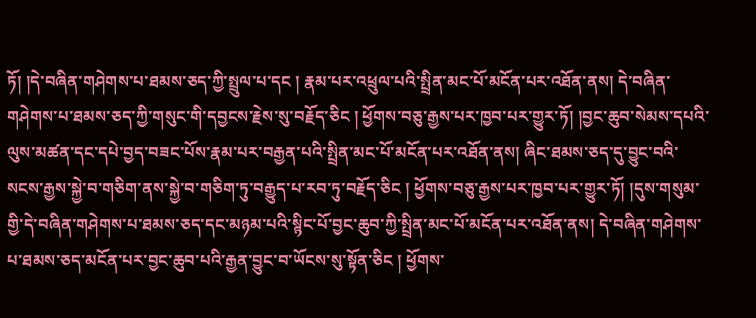ཏོ། །དེ་བཞིན་གཤེགས་པ་ཐམས་ཅད་ཀྱི་སྤྲུལ་པ་དང ། རྣམ་པར་འཕྲུལ་པའི་སྤྲིན་མང་པོ་མངོན་པར་འཐོན་ནས། དེ་བཞིན་གཤེགས་པ་ཐམས་ཅད་ཀྱི་གསུང་གི་དབྱངས་རྗེས་སུ་བརྗོད་ཅིང ། ཕྱོགས་བཅུ་རྒྱས་པར་ཁྱབ་པར་གྱུར་ཏོ། །བྱང་ཆུབ་སེམས་དཔའི་ལུས་མཚན་དང་དཔེ་བྱད་བཟང་པོས་རྣམ་པར་བརྒྱན་པའི་སྤྲིན་མང་པོ་མངོན་པར་འཐོན་ནས། ཞིང་ཐམས་ཅད་དུ་བྱུང་བའི་སངས་རྒྱས་སྐྱེ་བ་གཅིག་ནས་སྐྱེ་བ་གཅིག་ཏུ་བརྒྱུད་པ་རབ་ཏུ་བརྗོད་ཅིང ། ཕྱོགས་བཅུ་རྒྱས་པར་ཁྱབ་པར་གྱུར་ཏོ། །དུས་གསུམ་གྱི་དེ་བཞིན་གཤེགས་པ་ཐམས་ཅད་དང་མཉམ་པའི་སྙིང་པོ་བྱང་ཆུབ་ཀྱི་སྤྲིན་མང་པོ་མངོན་པར་འཐོན་ནས། དེ་བཞིན་གཤེགས་པ་ཐམས་ཅད་མངོན་པར་བྱང་ཆུབ་པའི་རྒྱན་བྱུང་བ་ཡོངས་སུ་སྟོན་ཅིང ། ཕྱོགས་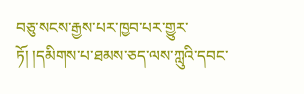བཅུ་སངས་རྒྱས་པར་ཁྱབ་པར་གྱུར་ཏོ། །དམིགས་པ་ཐམས་ཅད་ལས་ཀླུའི་དབང་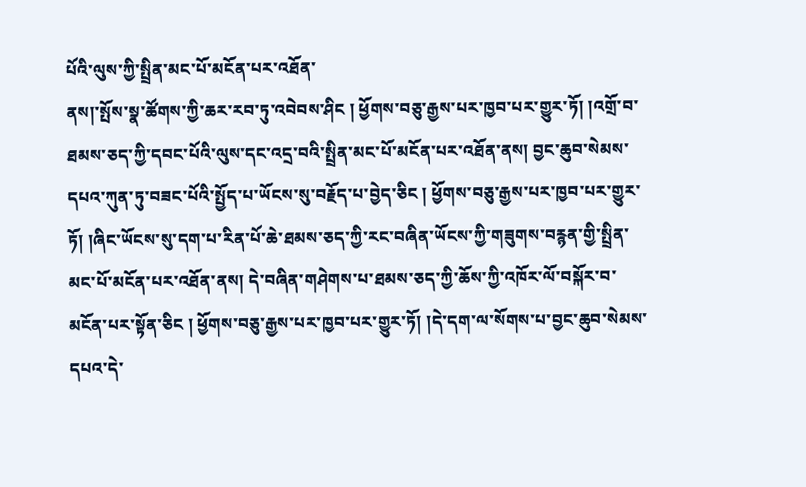པོའི་ལུས་ཀྱི་སྤྲིན་མང་པོ་མངོན་པར་འཐོན་
ནས།་སྤོས་སྣ་ཚོགས་ཀྱི་ཆར་རབ་ཏུ་འབེབས་ཤིང ། ཕྱོགས་བཅུ་རྒྱས་པར་ཁྱབ་པར་གྱུར་ཏོ། །འགྲོ་བ་ཐམས་ཅད་ཀྱི་དབང་པོའི་ལུས་དང་འདྲ་བའི་སྤྲིན་མང་པོ་མངོན་པར་འཐོན་ནས། བྱང་ཆུབ་སེམས་དཔའ་ཀུན་ཏུ་བཟང་པོའི་སྤྱོད་པ་ཡོངས་སུ་བརྗོད་པ་བྱེད་ཅིང ། ཕྱོགས་བཅུ་རྒྱས་པར་ཁྱབ་པར་གྱུར་ཏོ། །ཞིང་ཡོངས་སུ་དག་པ་རིན་པོ་ཆེ་ཐམས་ཅད་ཀྱི་རང་བཞིན་ཡོངས་ཀྱི་གཟུགས་བརྙན་གྱི་སྤྲིན་མང་པོ་མངོན་པར་འཐོན་ནས། དེ་བཞིན་གཤེགས་པ་ཐམས་ཅད་ཀྱི་ཆོས་ཀྱི་འཁོར་ལོ་བསྐོར་བ་མངོན་པར་སྟོན་ཅིང ། ཕྱོགས་བཅུ་རྒྱས་པར་ཁྱབ་པར་གྱུར་ཏོ། །དེ་དག་ལ་སོགས་པ་བྱང་ཆུབ་སེམས་དཔའ་དེ་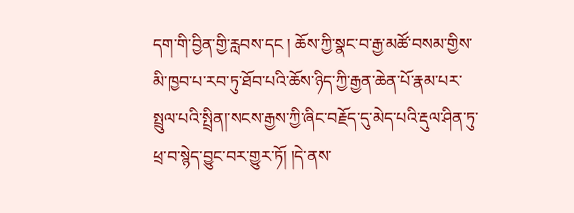དག་གི་བྱིན་གྱི་རླབས་དང ། ཆོས་ཀྱི་སྣང་བ་རྒྱ་མཚོ་བསམ་གྱིས་མི་ཁྱབ་པ་རབ་ཏུ་ཐོབ་པའི་ཆོས་ཉིད་ཀྱི་རྒྱན་ཆེན་པོ་རྣམ་པར་སྤྲུལ་པའི་སྤྲིན།་སངས་རྒྱས་ཀྱི་ཞིང་བརྗོད་དུ་མེད་པའི་རྡུལ་ཤིན་ཏུ་ཕྲ་བ་སྙེད་བྱུང་བར་གྱུར་ཏོ། །དེ་ནས་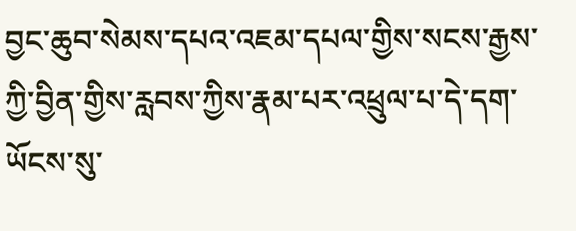བྱང་ཆུབ་སེམས་དཔའ་འཇམ་དཔལ་གྱིས་སངས་རྒྱས་ཀྱི་བྱིན་གྱིས་རླབས་ཀྱིས་རྣམ་པར་འཕྲུལ་པ་དེ་དག་ཡོངས་སུ་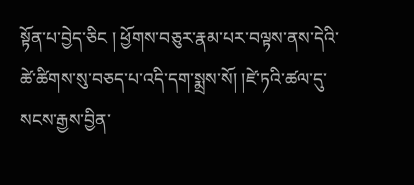སྟོན་པ་བྱེད་ཅིང ། ཕྱོགས་བཅུར་རྣམ་པར་བལྟས་ནས་དེའི་ཚེ་ཚིགས་སུ་བཅད་པ་འདི་དག་སྨྲས་སོ། །ཛེ་ཏའི་ཚལ་དུ་སངས་རྒྱས་བྱིན་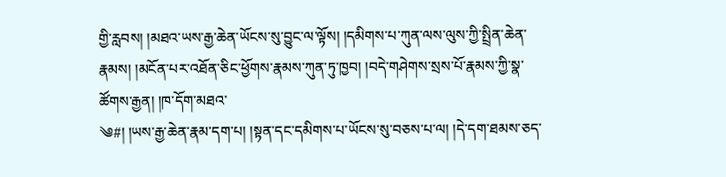གྱི་རླབས། །མཐའ་ཡས་རྒྱ་ཆེན་ཡོངས་སུ་བྱུང་ལ་ལྟོས། །དམིགས་པ་ཀུན་ལས་ལུས་ཀྱི་སྤྲིན་ཆེན་རྣམས། །མངོན་པར་འཐོན་ཅིང་ཕྱོགས་རྣམས་ཀུན་ཏུ་ཁྱབ། །བདེ་གཤེགས་སྲས་པོ་རྣམས་ཀྱི་སྣ་ཚོགས་རྒྱན། །ཁ་དོག་མཐའ་
༄#། །ཡས་རྒྱ་ཆེན་རྣམ་དག་པ། །སྟན་དང་དམིགས་པ་ཡོངས་སུ་བཅས་པ་ལ། །དེ་དག་ཐམས་ཅད་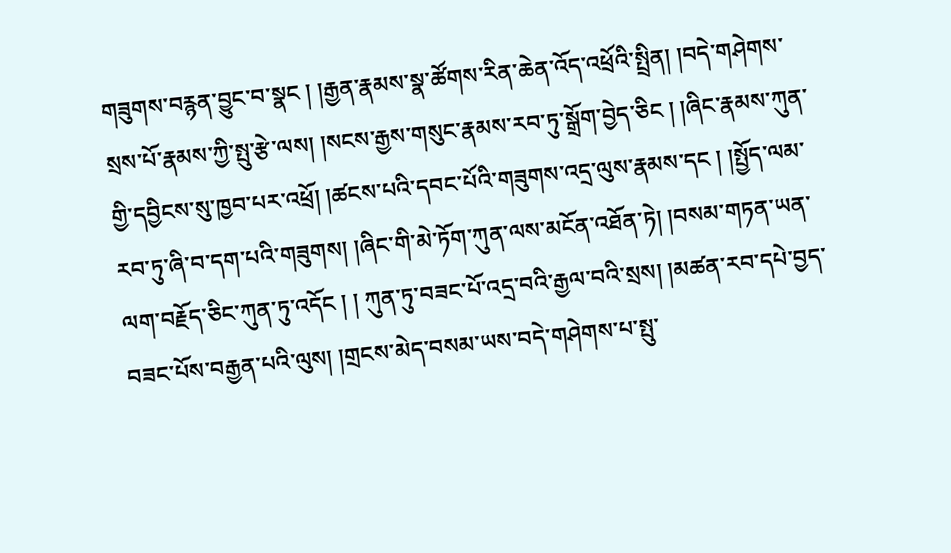གཟུགས་བརྙན་བྱུང་བ་སྣང ། །རྒྱན་རྣམས་སྣ་ཚོགས་རིན་ཆེན་འོད་འཕྲོའི་སྤྲིན། །བདེ་གཤེགས་སྲས་པོ་རྣམས་ཀྱི་སྤུ་རྩེ་ལས། །སངས་རྒྱས་གསུང་རྣམས་རབ་ཏུ་སྒྲོག་བྱེད་ཅིང ། །ཞིང་རྣམས་ཀུན་གྱི་དབྱིངས་སུ་ཁྱབ་པར་འཕྲོ། །ཚངས་པའི་དབང་པོའི་གཟུགས་འདྲ་ལུས་རྣམས་དང ། །སྤྱོད་ལམ་རབ་ཏུ་ཞི་བ་དག་པའི་གཟུགས། །ཞིང་གི་མེ་ཏོག་ཀུན་ལས་མངོན་འཐོན་ཏེ། །བསམ་གཏན་ཡན་ལག་བརྗོད་ཅིང་ཀུན་ཏུ་འདོང ། ། ཀུན་ཏུ་བཟང་པོ་འདྲ་བའི་རྒྱལ་བའི་སྲས། །མཚན་རབ་དཔེ་བྱད་བཟང་པོས་བརྒྱན་པའི་ལུས། །གྲངས་མེད་བསམ་ཡས་བདེ་གཤེགས་པ་སྤུ་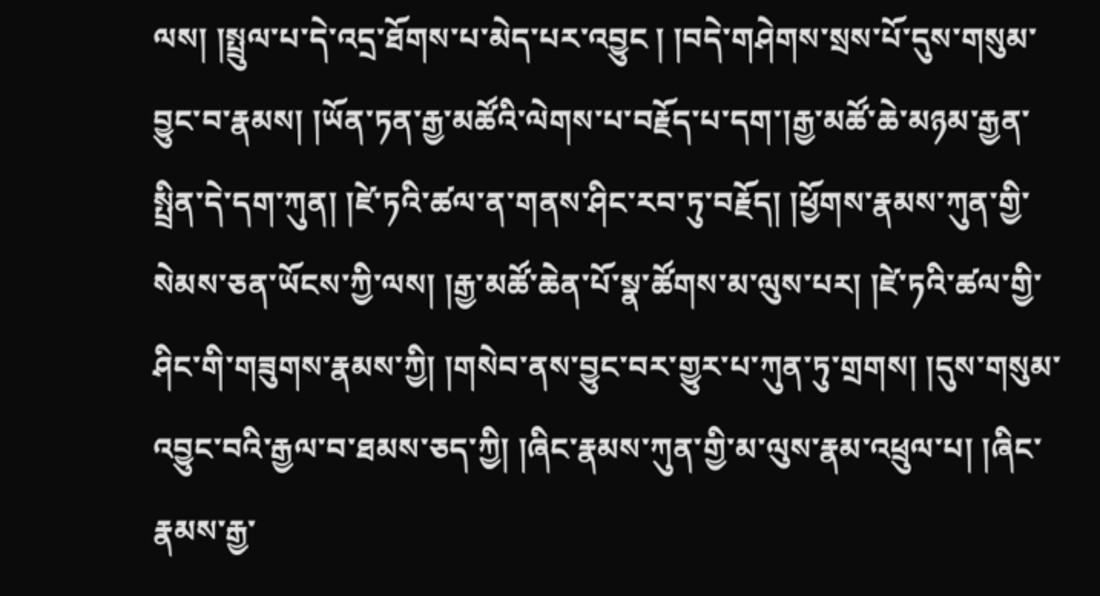ལས། །སྤྲུལ་པ་དེ་འདྲ་ཐོགས་པ་མེད་པར་འབྱུང ། །བདེ་གཤེགས་སྲས་པོ་དུས་གསུམ་བྱུང་བ་རྣམས། །ཡོན་ཏན་རྒྱ་མཚོའི་ལེགས་པ་བརྗོད་པ་དག་།རྒྱ་མཚོ་ཆེ་མཉམ་རྒྱན་སྤྲིན་དེ་དག་ཀུན། །ཛེ་ཏའི་ཚལ་ན་གནས་ཤིང་རབ་ཏུ་བརྗོད། །ཕྱོགས་རྣམས་ཀུན་གྱི་སེམས་ཅན་ཡོངས་ཀྱི་ལས། །རྒྱ་མཚོ་ཆེན་པོ་སྣ་ཚོགས་མ་ལུས་པར། །ཛེ་ཏའི་ཚལ་གྱི་ཤིང་གི་གཟུགས་རྣམས་ཀྱི། །གསེབ་ནས་བྱུང་བར་གྱུར་པ་ཀུན་ཏུ་གྲགས། །དུས་གསུམ་འབྱུང་བའི་རྒྱལ་བ་ཐམས་ཅད་ཀྱི། །ཞིང་རྣམས་ཀུན་གྱི་མ་ལུས་རྣམ་འཕྲུལ་པ། །ཞིང་རྣམས་རྒྱ་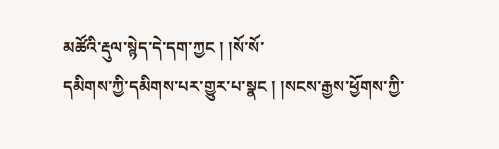མཚོའི་རྡུལ་སྙེད་དེ་དག་ཀྱང ། །སོ་སོ་
དམིགས་ཀྱི་དམིགས་པར་གྱུར་པ་སྣང ། །སངས་རྒྱས་ཕྱོགས་ཀྱི་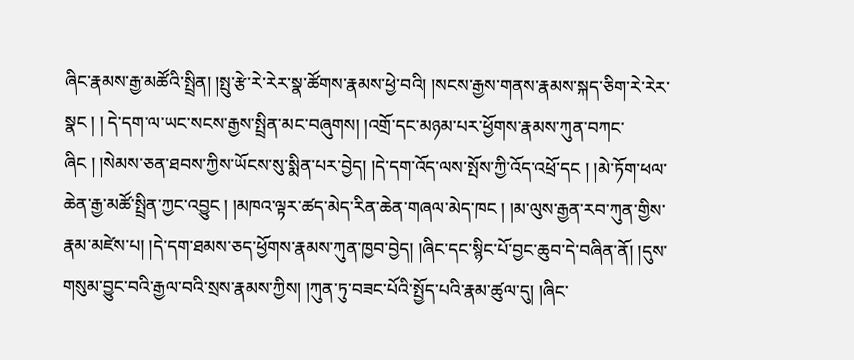ཞིང་རྣམས་རྒྱ་མཚོའི་སྤྲིན། །སྤུ་རྩེ་རེ་རེར་སྣ་ཚོགས་རྣམས་ཕྱེ་བའི། །སངས་རྒྱས་གནས་རྣམས་སྐད་ཅིག་རེ་རེར་སྣང ། ། དེ་དག་ལ་ཡང་སངས་རྒྱས་སྤྲིན་མང་བཞུགས། །འགྲོ་དང་མཉམ་པར་ཕྱོགས་རྣམས་ཀུན་བཀང་ཞིང ། །སེམས་ཅན་ཐབས་ཀྱིས་ཡོངས་སུ་སྨིན་པར་བྱེད། །དེ་དག་འོད་ལས་སྤོས་ཀྱི་འོད་འཕྲོ་དང ། །མེ་ཏོག་ཕལ་ཆེན་རྒྱ་མཚོ་སྤྲིན་ཀྱང་འབྱུང ། །མཁའ་ལྟར་ཚད་མེད་རིན་ཆེན་གཞལ་མེད་ཁང ། །མ་ལུས་རྒྱན་རབ་ཀུན་གྱིས་རྣམ་མཛེས་པ། །དེ་དག་ཐམས་ཅད་ཕྱོགས་རྣམས་ཀུན་ཁྱབ་བྱེད། །ཞིང་དང་སྙིང་པོ་བྱང་ཆུབ་དེ་བཞིན་ནོ། །དུས་གསུམ་བྱུང་བའི་རྒྱལ་བའི་སྲས་རྣམས་ཀྱིས། །ཀུན་ཏུ་བཟང་པོའི་སྤྱོད་པའི་རྣམ་ཚུལ་དུ། །ཞིང་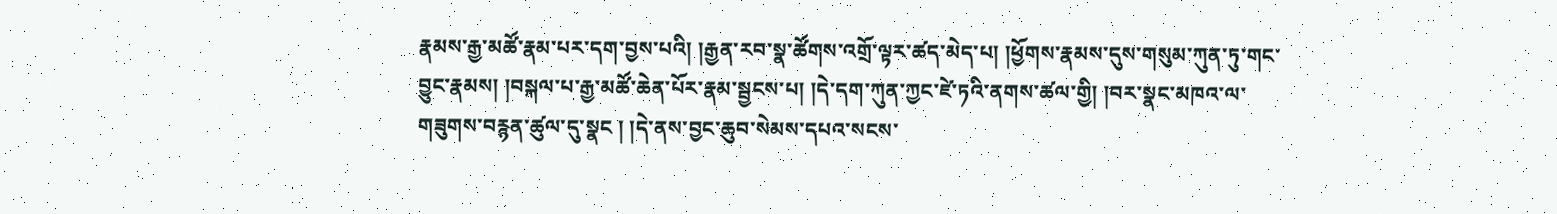རྣམས་རྒྱ་མཚོ་རྣམ་པར་དག་བྱས་པའི། །རྒྱན་རབ་སྣ་ཚོགས་འགྲོ་ལྟར་ཚད་མེད་པ། །ཕྱོགས་རྣམས་དུས་གསུམ་ཀུན་ཏུ་གང་བྱུང་རྣམས། །བསྐལ་པ་རྒྱ་མཚོ་ཆེན་པོར་རྣམ་སྦྱངས་པ། །དེ་དག་ཀུན་ཀྱང་ཛེ་ཏའི་ནགས་ཚལ་གྱི། །བར་སྣང་མཁའ་ལ་གཟུགས་བརྙན་ཚུལ་དུ་སྣང ། །དེ་ནས་བྱང་ཆུབ་སེམས་དཔའ་སངས་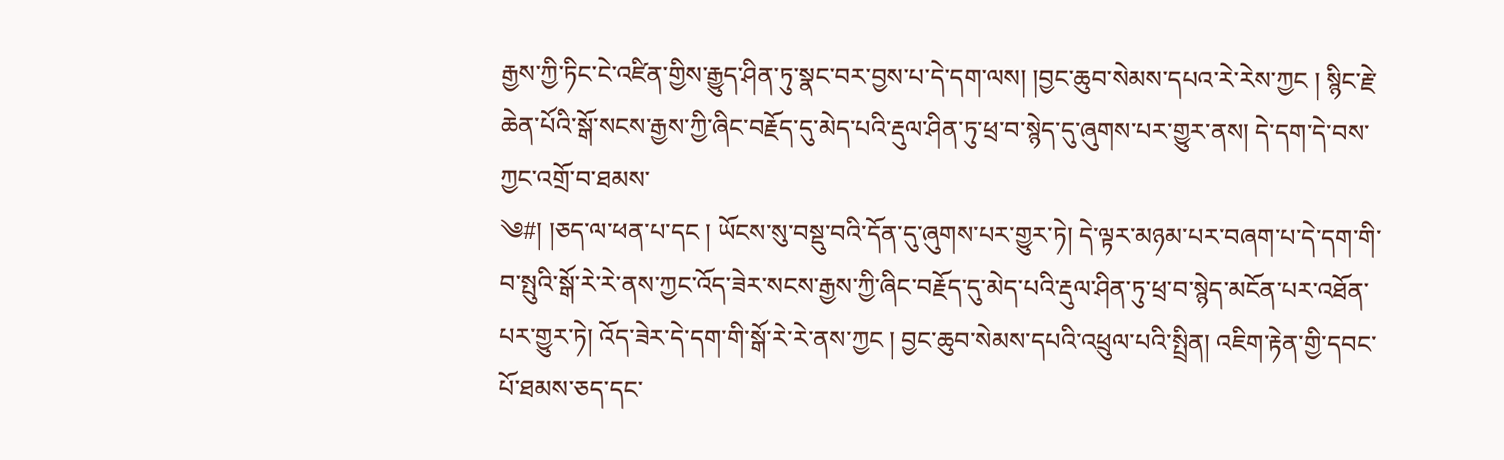རྒྱས་ཀྱི་ཏིང་ངེ་འཛིན་གྱིས་རྒྱུད་ཤིན་ཏུ་སྣང་བར་བྱས་པ་དེ་དག་ལས། །བྱང་ཆུབ་སེམས་དཔའ་རེ་རེས་ཀྱང ། སྙིང་རྗེ་ཆེན་པོའི་སྒོ་སངས་རྒྱས་ཀྱི་ཞིང་བརྗོད་དུ་མེད་པའི་རྡུལ་ཤིན་ཏུ་ཕྲ་བ་སྙེད་དུ་ཞུགས་པར་གྱུར་ནས། དེ་དག་དེ་བས་ཀྱང་འགྲོ་བ་ཐམས་
༄#། །ཅད་ལ་ཕན་པ་དང ། ཡོངས་སུ་བསྡུ་བའི་དོན་དུ་ཞུགས་པར་གྱུར་ཏེ། དེ་ལྟར་མཉམ་པར་བཞག་པ་དེ་དག་གི་བ་སྤུའི་སྒོ་རེ་རེ་ནས་ཀྱང་འོད་ཟེར་སངས་རྒྱས་ཀྱི་ཞིང་བརྗོད་དུ་མེད་པའི་རྡུལ་ཤིན་ཏུ་ཕྲ་བ་སྙེད་མངོན་པར་འཐོན་པར་གྱུར་ཏེ། འོད་ཟེར་དེ་དག་གི་སྒོ་རེ་རེ་ནས་ཀྱང ། བྱང་ཆུབ་སེམས་དཔའི་འཕྲུལ་པའི་སྤྲིན། འཇིག་རྟེན་གྱི་དབང་པོ་ཐམས་ཅད་དང་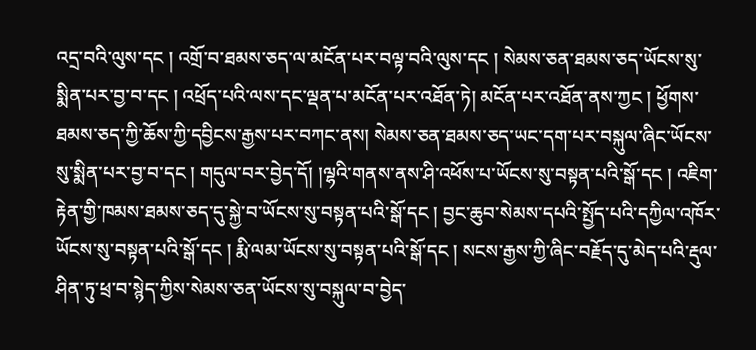འདྲ་བའི་ལུས་དང ། འགྲོ་བ་ཐམས་ཅད་ལ་མངོན་པར་བལྟ་བའི་ལུས་དང ། སེམས་ཅན་ཐམས་ཅད་ཡོངས་སུ་སྨིན་པར་བྱ་བ་དང ། འཕྲོད་པའི་ལས་དང་ལྡན་པ་མངོན་པར་འཐོན་ཏེ། མངོན་པར་འཐོན་ནས་ཀྱང ། ཕྱོགས་ཐམས་ཅད་ཀྱི་ཆོས་ཀྱི་དབྱིངས་རྒྱས་པར་བཀང་ནས། སེམས་ཅན་ཐམས་ཅད་ཡང་དག་པར་བསྐུལ་ཞིང་ཡོངས་སུ་སྨིན་པར་བྱ་བ་དང ། གདུལ་བར་བྱེད་དོ། །ལྷའི་གནས་ནས་ཤི་འཕོས་པ་ཡོངས་སུ་བསྟན་པའི་སྒོ་དང ། འཇིག་རྟེན་གྱི་ཁམས་ཐམས་ཅད་དུ་སྐྱེ་བ་ཡོངས་སུ་བསྟན་པའི་སྒོ་དང ། བྱང་ཆུབ་སེམས་དཔའི་སྤྱོད་པའི་དཀྱིལ་འཁོར་ཡོངས་སུ་བསྟན་པའི་སྒོ་དང ། རྨི་ལམ་ཡོངས་སུ་བསྟན་པའི་སྒོ་དང ། སངས་རྒྱས་ཀྱི་ཞིང་བརྗོད་དུ་མེད་པའི་རྡུལ་ཤིན་ཏུ་ཕྲ་བ་སྙེད་ཀྱིས་སེམས་ཅན་ཡོངས་སུ་བསྐུལ་བ་བྱེད་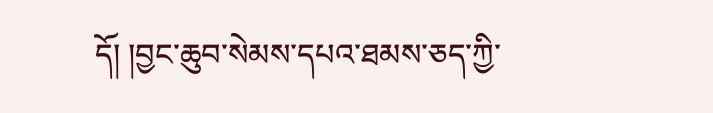དོ། །བྱང་ཆུབ་སེམས་དཔའ་ཐམས་ཅད་ཀྱི་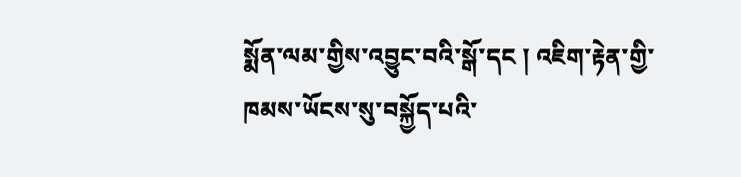སྨོན་ལམ་གྱིས་འབྱུང་བའི་སྒོ་དང ། འཇིག་རྟེན་གྱི་ཁམས་ཡོངས་སུ་བསྐྱོད་པའི་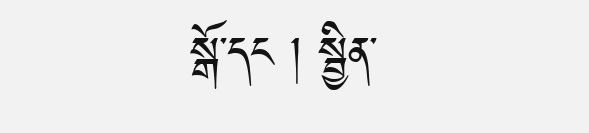སྒོ་དང ། སྦྱིན་